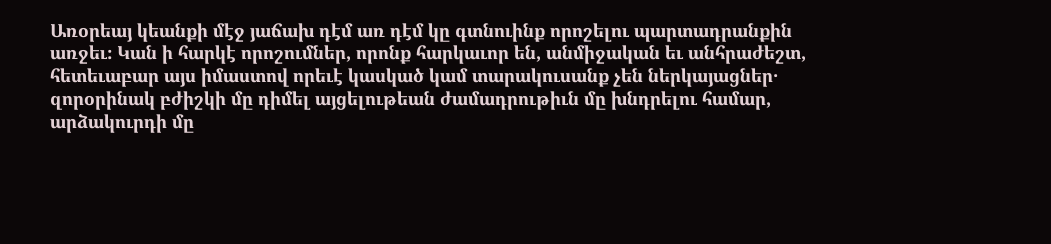Առօրեայ կեանքի մէջ յաճախ դէմ առ դէմ կը գտնուինք որոշելու պարտադրանքին առջեւ։ Կան ի հարկէ որոշումներ, որոնք հարկաւոր են, անմիջական եւ անհրաժեշտ, հետեւաբար այս իմաստով որեւէ կասկած կամ տարակուսանք չեն ներկայացներ․ զորօրինակ բժիշկի մը դիմել այցելութեան ժամադրութիւն մը խնդրելու համար, արձակուրդի մը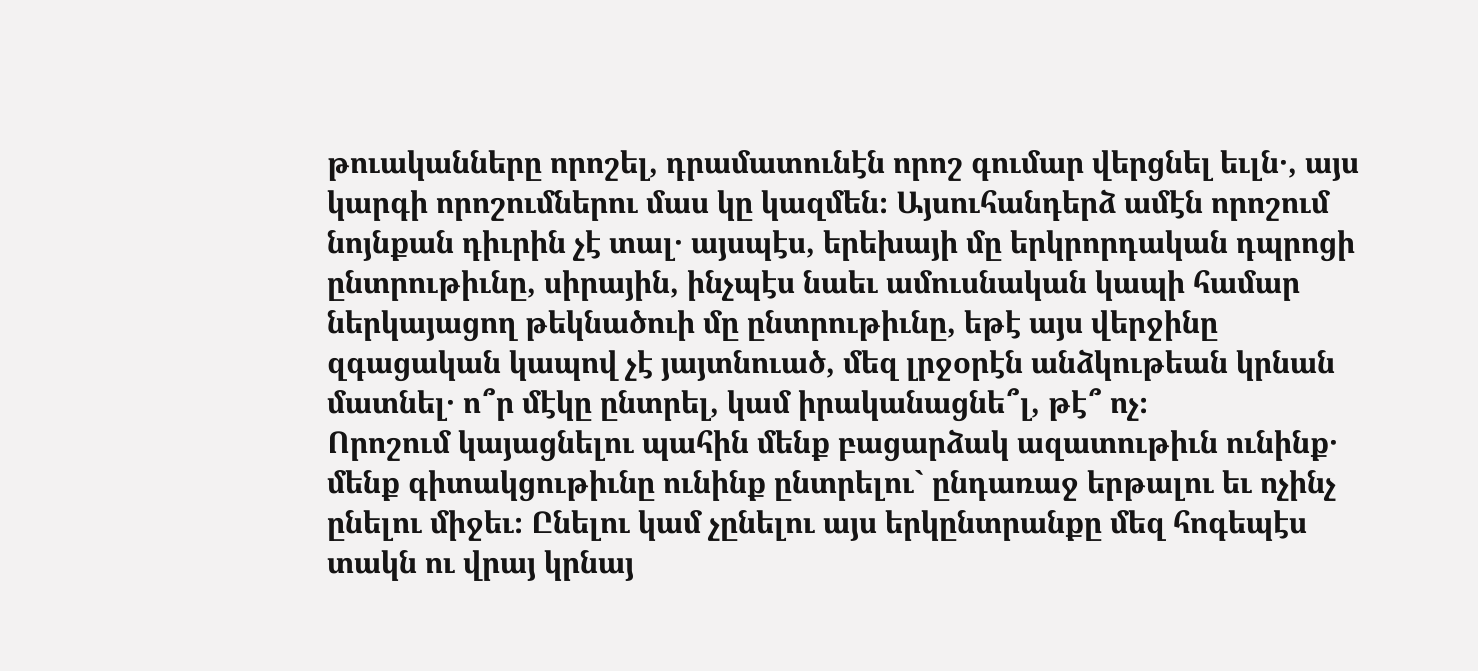թուականները որոշել, դրամատունէն որոշ գումար վերցնել եւլն․, այս կարգի որոշումներու մաս կը կազմեն։ Այսուհանդերձ ամէն որոշում նոյնքան դիւրին չէ տալ․ այսպէս, երեխայի մը երկրորդական դպրոցի ընտրութիւնը, սիրային, ինչպէս նաեւ ամուսնական կապի համար ներկայացող թեկնածուի մը ընտրութիւնը, եթէ այս վերջինը զգացական կապով չէ յայտնուած, մեզ լրջօրէն անձկութեան կրնան մատնել․ ո՞ր մէկը ընտրել, կամ իրականացնե՞լ, թէ՞ ոչ։
Որոշում կայացնելու պահին մենք բացարձակ ազատութիւն ունինք․ մենք գիտակցութիւնը ունինք ընտրելու` ընդառաջ երթալու եւ ոչինչ ընելու միջեւ։ Ընելու կամ չընելու այս երկընտրանքը մեզ հոգեպէս տակն ու վրայ կրնայ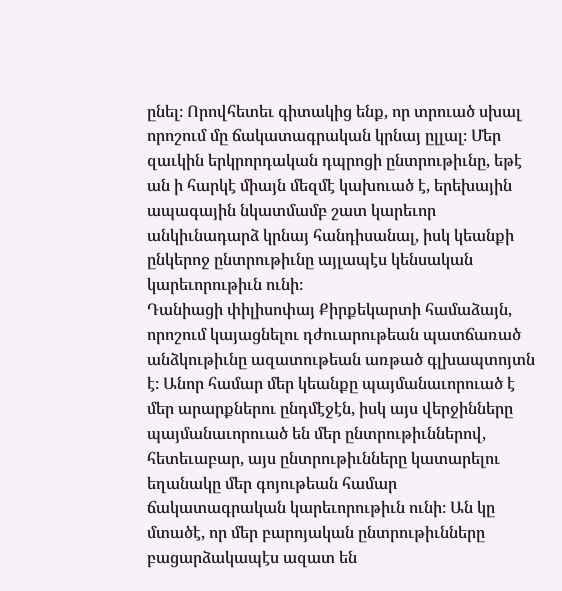ընել։ Որովհետեւ գիտակից ենք, որ տրուած սխալ որոշում մը ճակատագրական կրնայ ըլլալ։ Մեր զաւկին երկրորդական դպրոցի ընտրութիւնը, եթէ ան ի հարկէ միայն մեզմէ կախուած է, երեխային ապագային նկատմամբ շատ կարեւոր անկիւնադարձ կրնայ հանդիսանալ, իսկ կեանքի ընկերոջ ընտրութիւնը այլապէս կենսական կարեւորութիւն ունի։
Դանիացի փիլիսոփայ Քիրքեկարտի համաձայն, որոշում կայացնելու դժուարութեան պատճառած անձկութիւնը ազատութեան առթած գլխապտոյտն է։ Անոր համար մեր կեանքը պայմանաւորուած է մեր արարքներու ընդմէջէն, իսկ այս վերջինները պայմանաւորուած են մեր ընտրութիւններով, հետեւաբար, այս ընտրութիւնները կատարելու եղանակը մեր գոյութեան համար ճակատագրական կարեւորութիւն ունի։ Ան կը մտածէ, որ մեր բարոյական ընտրութիւնները բացարձակապէս ազատ են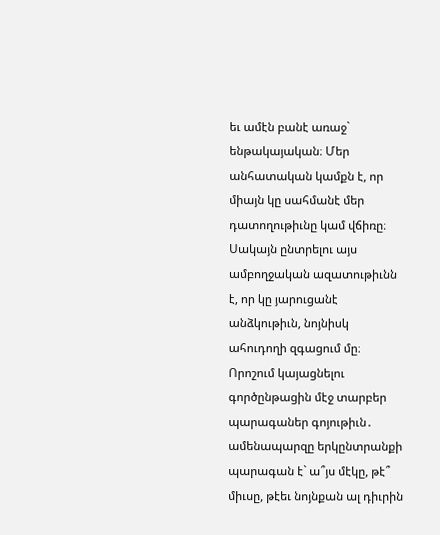եւ ամէն բանէ առաջ` ենթակայական։ Մեր անհատական կամքն է, որ միայն կը սահմանէ մեր դատողութիւնը կամ վճիռը։ Սակայն ընտրելու այս ամբողջական ազատութիւնն է, որ կը յարուցանէ անձկութիւն, նոյնիսկ ահուդողի զգացում մը։
Որոշում կայացնելու գործընթացին մէջ տարբեր պարագաներ գոյութիւն․ ամենապարզը երկընտրանքի պարագան է` ա՞յս մէկը, թէ՞ միւսը, թէեւ նոյնքան ալ դիւրին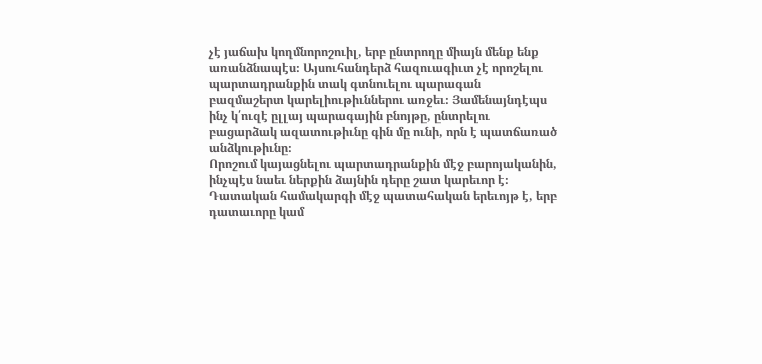չէ յաճախ կողմնորոշուիլ, երբ ընտրողը միայն մենք ենք առանձնապէս։ Այսուհանդերձ հազուագիւտ չէ որոշելու պարտադրանքին տակ գտնուելու պարագան բազմաշերտ կարելիութիւններու առջեւ։ Յամենայնդէպս ինչ կ՛ուզէ ըլլայ պարագային բնոյթը, ընտրելու բացարձակ ազատութիւնը գին մը ունի, որն է պատճառած անձկութիւնը։
Որոշում կայացնելու պարտադրանքին մէջ բարոյականին, ինչպէս նաեւ ներքին ձայնին դերը շատ կարեւոր է։ Դատական համակարգի մէջ պատահական երեւոյթ է, երբ դատաւորը կամ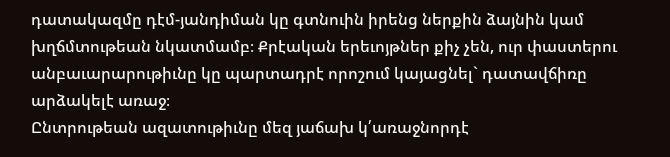դատակազմը դէմ-յանդիման կը գտնուին իրենց ներքին ձայնին կամ խղճմտութեան նկատմամբ։ Քրէական երեւոյթներ քիչ չեն, ուր փաստերու անբաւարարութիւնը կը պարտադրէ որոշում կայացնել` դատավճիռը արձակելէ առաջ։
Ընտրութեան ազատութիւնը մեզ յաճախ կ՛առաջնորդէ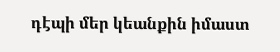դէպի մեր կեանքին իմաստ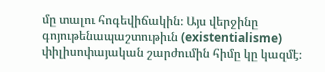մը տալու հոգեվիճակին։ Այս վերջինը գոյութենապաշտութիւն (existentialisme) փիլիսոփայական շարժումին հիմը կը կազմէ։